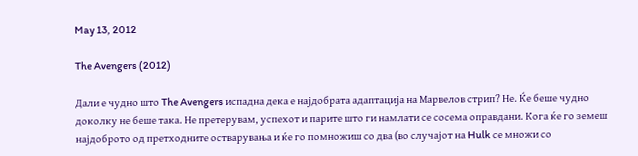May 13, 2012

The Avengers (2012)

Дали е чудно што The Avengers испадна дека е најдобрата адаптација на Марвелов стрип? Не. Ќе беше чудно доколку не беше така. Не претерувам, успехот и парите што ги намлати се сосема оправдани. Кога ќе го земеш најдоброто од претходните остварувања и ќе го помножиш со два (во случајот на Hulk се множи со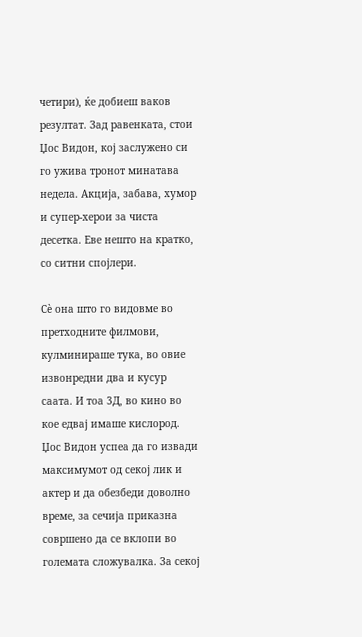четири), ќе добиеш ваков резултат. Зад равенката, стои Џос Видон, кој заслужено си го ужива тронот минатава недела. Акција, забава, хумор и супер-херои за чиста десетка. Еве нешто на кратко, со ситни спојлери.

Сè она што го видовме во претходните филмови, кулминираше тука, во овие извонредни два и кусур саата. И тоа 3Д, во кино во кое едвај имаше кислород. Џос Видон успеа да го извади максимумот од секој лик и актер и да обезбеди доволно време, за сечија приказна совршено да се вклопи во големата сложувалка. За секој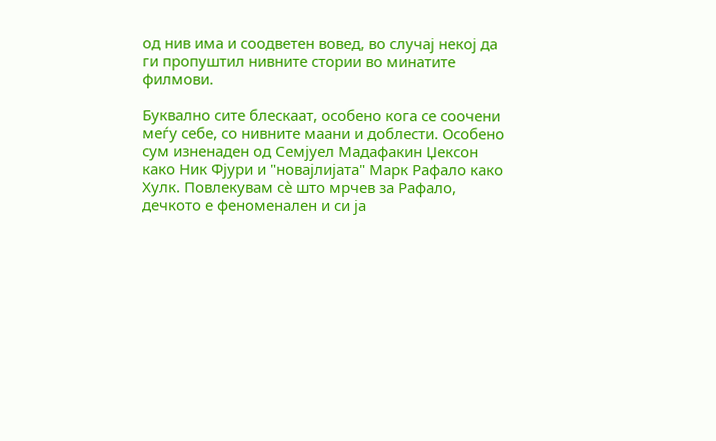од нив има и соодветен вовед, во случај некој да ги пропуштил нивните стории во минатите филмови.

Буквално сите блескаат, особено кога се соочени меѓу себе, со нивните маани и доблести. Особено сум изненаден од Семјуел Мадафакин Џексон како Ник Фјури и "новајлијата" Марк Рафало како Хулк. Повлекувам сè што мрчев за Рафало, дечкото е феноменален и си ја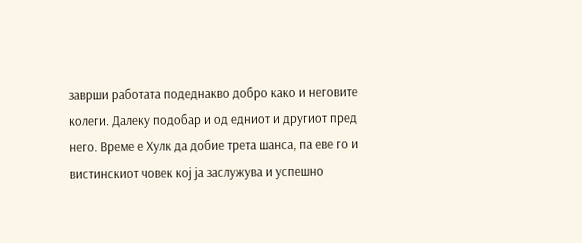заврши работата подеднакво добро како и неговите колеги. Далеку подобар и од едниот и другиот пред него. Време е Хулк да добие трета шанса, па еве го и вистинскиот човек кој ја заслужува и успешно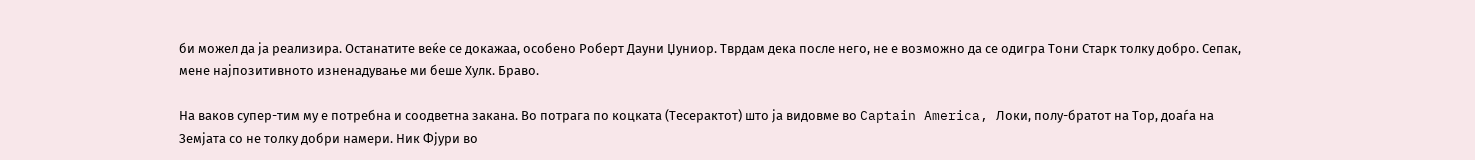би можел да ја реализира. Останатите веќе се докажаа, особено Роберт Дауни Џуниор. Тврдам дека после него, не е возможно да се одигра Тони Старк толку добро. Сепак, мене најпозитивното изненадување ми беше Хулк. Браво.

На ваков супер-тим му е потребна и соодветна закана. Во потрага по коцката (Тесерактот) што ја видовме во Captain America, Локи, полу-братот на Тор, доаѓа на Земјата со не толку добри намери. Ник Фјури во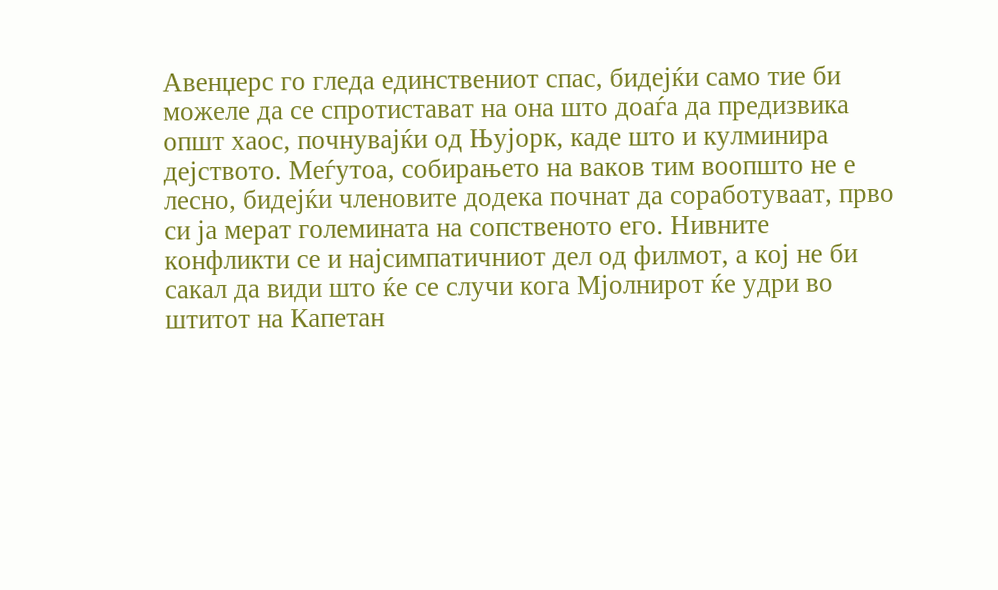Авенџерс го гледа единствениот спас, бидејќи само тие би можеле да се спротистават на она што доаѓа да предизвика општ хаос, почнувајќи од Њујорк, каде што и кулминира дејството. Меѓутоа, собирањето на ваков тим воопшто не е лесно, бидејќи членовите додека почнат да соработуваат, прво си ја мерат големината на сопственото его. Нивните конфликти се и најсимпатичниот дел од филмот, а кој не би сакал да види што ќе се случи кога Мјолнирот ќе удри во штитот на Капетан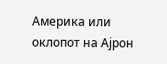Америка или оклопот на Ајрон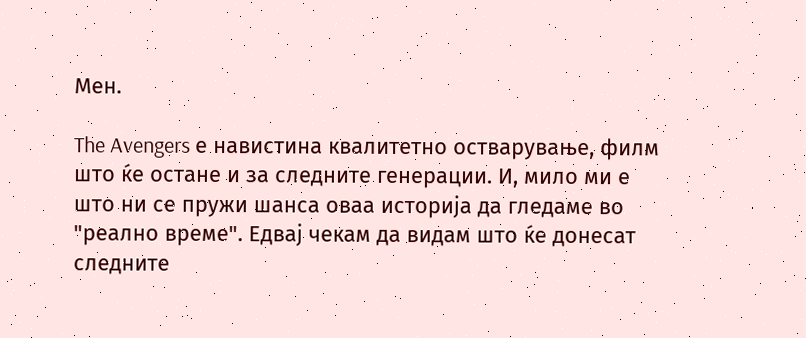Мен.

The Avengers е навистина квалитетно остварување, филм што ќе остане и за следните генерации. И, мило ми е што ни се пружи шанса оваа историја да гледаме во "реално време". Едвај чекам да видам што ќе донесат следните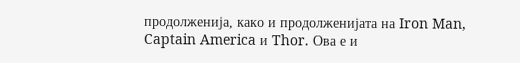продолженија, како и продолженијата на Iron Man, Captain America и Thor. Ова е и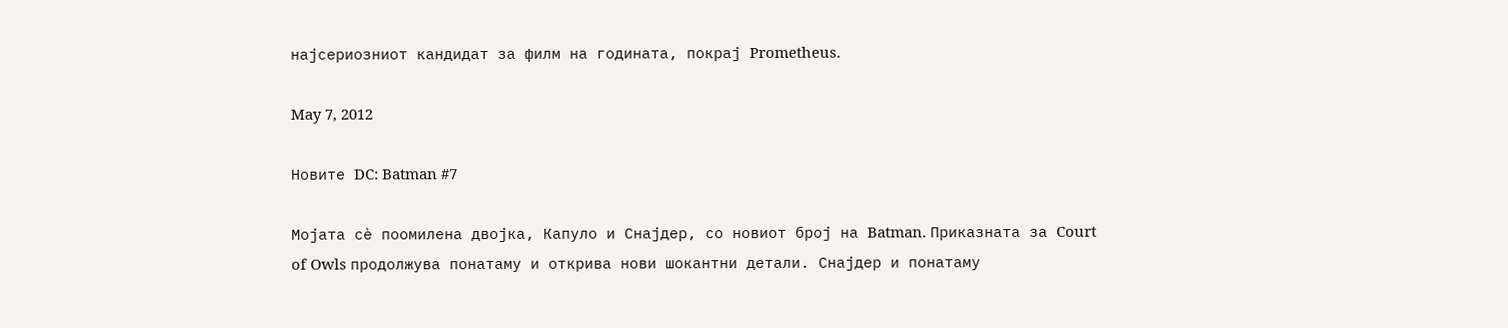најсериозниот кандидат за филм на годината, покрај Prometheus.

May 7, 2012

Новите DC: Batman #7

Мојата сè поомилена двојка, Капуло и Снајдер, со новиот број на Batman. Приказната за Court of Owls продолжува понатаму и открива нови шокантни детали. Снајдер и понатаму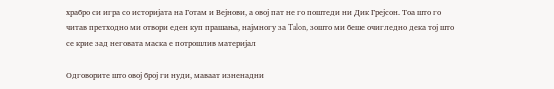храбро си игра со историјата на Готам и Вејнови, а овој пат не го поштеди ни Дик Грејсон. Тоа што го читав претходно ми отвори еден куп прашања, најмногу за Talon, зошто ми беше очигледно дека тој што се крие зад неговата маска е потрошлив материјал

Одговорите што овој број ги нуди, маваат изненадни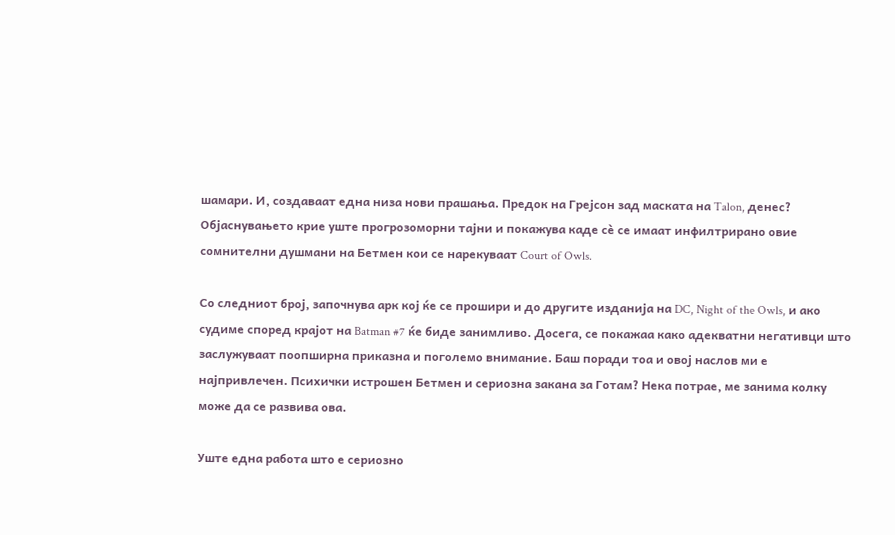шамари. И, создаваат една низа нови прашања. Предок на Грејсон зад маската на Talon, денес?  Објаснувањето крие уште прогрозоморни тајни и покажува каде сè се имаат инфилтрирано овие сомнителни душмани на Бетмен кои се нaрeкуваат Court of Owls.

Со следниот број, започнува арк кој ќе се прошири и до другите изданија на DC, Night of the Owls, и ако судиме според крајот на Batman #7 ќе биде занимливо. Досега, се покажаа како адекватни негативци што заслужуваат поопширна приказна и поголемо внимание. Баш поради тоа и овој наслов ми е најпривлечен. Психички истрошен Бетмен и сериозна закана за Готам? Нека потрае, ме занима колку може да се развива ова.

Уште една работа што е сериозно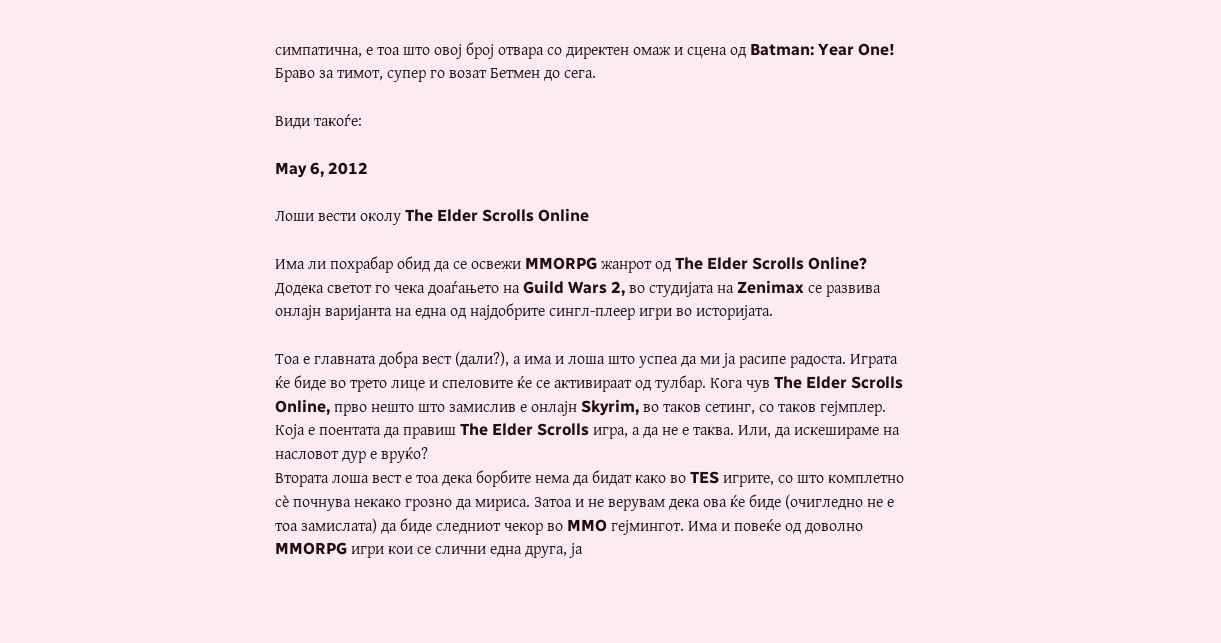симпатична, е тоа што овој број отвара со директен омаж и сцена од Batman: Year One! Браво за тимот, супер го возат Бетмен до сега.

Види такоѓе:

May 6, 2012

Лоши вести околу The Elder Scrolls Online

Има ли похрабар обид да се освежи MMORPG жанрот од The Elder Scrolls Online? Додека светот го чека доаѓањето на Guild Wars 2, во студијата на Zenimax се развива онлајн варијанта на една од најдобрите сингл-плеер игри во историјата.

Тоа е главната добра вест (дали?), а има и лоша што успеа да ми ја расипе радоста. Играта ќе биде во трето лице и спеловите ќе се активираат од тулбар. Кога чув The Elder Scrolls Online, прво нешто што замислив е онлајн Skyrim, во таков сетинг, со таков гејмплер. Која е поентата да правиш The Elder Scrolls игра, а да не е таква. Или, да искешираме на насловот дур е вруќо?
Втората лоша вест е тоа дека борбите нема да бидат како во TES игрите, со што комплетно сè почнува некако грозно да мириса. Затоа и не верувам дека ова ќе биде (очигледно не е тоа замислата) да биде следниот чекор во MMO гејмингот. Има и повеќе од доволно MMORPG игри кои се слични една друга, ја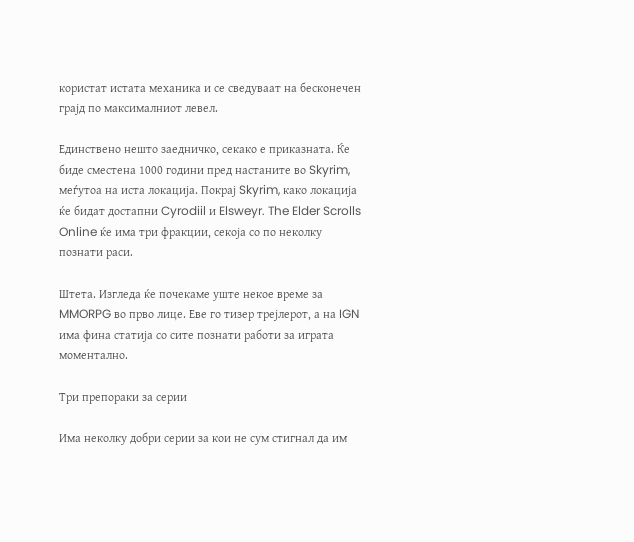користат истата механика и се сведуваат на бесконечен грајд по максималниот левел.

Единствено нешто заедничко, секако е приказната. Ќе биде сместена 1000 години пред настаните во Skyrim, меѓутоа на иста локација. Покрај Skyrim, како локација ќе бидат достапни Cyrodiil и Elsweyr. The Elder Scrolls Online ќе има три фракции, секоја со по неколку познати раси.

Штета. Изгледа ќе почекаме уште некое време за MMORPG во прво лице. Еве го тизер трејлерот, а на IGN има фина статија со сите познати работи за играта моментално.

Три препораки за серии

Има неколку добри серии за кои не сум стигнал да им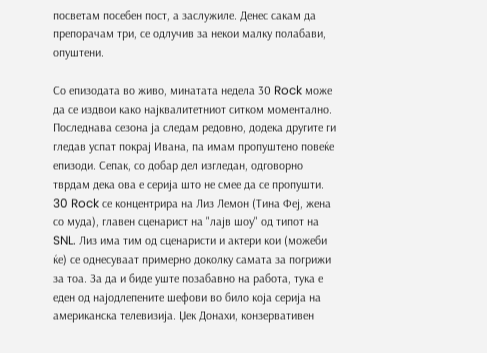посветам посебен пост, а заслужиле. Денес сакам да препорачам три, се одлучив за некои малку полабави, опуштени.

Со епизодата во живо, минатата недела 30 Rock може да се издвои како најквалитетниот ситком моментално. Последнава сезона ја следам редовно, додека другите ги гледав успат покрај Ивана, па имам пропуштено повеќе епизоди. Сепак, со добар дел изгледан, одговорно тврдам дека ова е серија што не смее да се пропушти. 30 Rock се концентрира на Лиз Лемон (Тина Феј, жена со муда), главен сценарист на "лајв шоу" од типот на SNL. Лиз има тим од сценаристи и актери кои (можеби ќе) се однесуваат примерно доколку самата за погрижи за тоа. За да и биде уште позабавно на работа, тука е еден од најодлепените шефови во било која серија на американска телевизија. Џек Донахи, конзервативен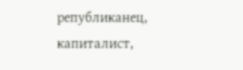републиканец, капиталист,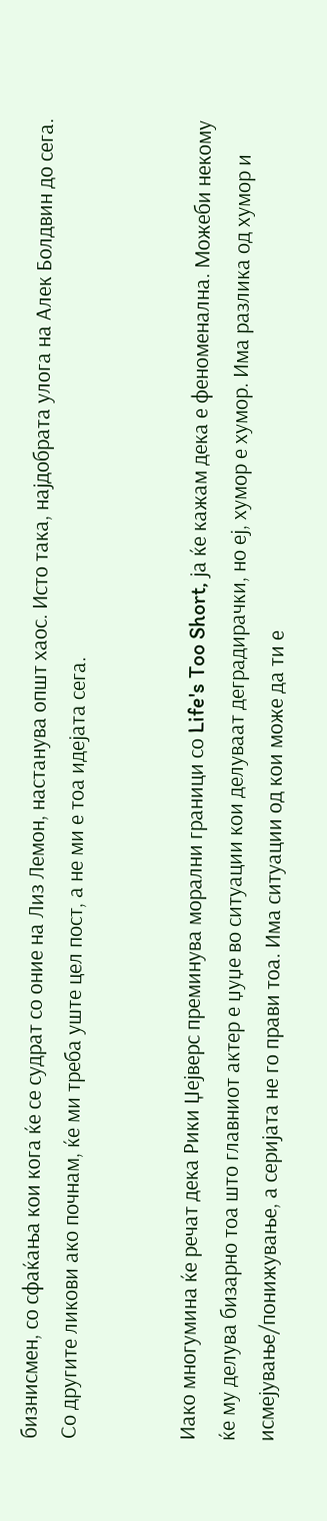бизнисмен, со сфаќања кои кога ќе се судрат со оние на Лиз Лемон, настанува општ хаос. Исто така, најдобрата улога на Алек Болдвин до сега. Со другите ликови ако почнам, ќе ми треба уште цел пост, а не ми е тоа идејата сега.


Иако многумина ќе речат дека Рики Џејверс преминува морални граници со Life's Too Short, ја ќе кажам дека е феноменална. Можеби некому ќе му делува бизарно тоа што главниот актер е џуџе во ситуации кои делуваат деградирачки, но еј, хумор е хумор. Има разлика од хумор и исмејување/понижување, а серијата не го прави тоа. Има ситуации од кои може да ти е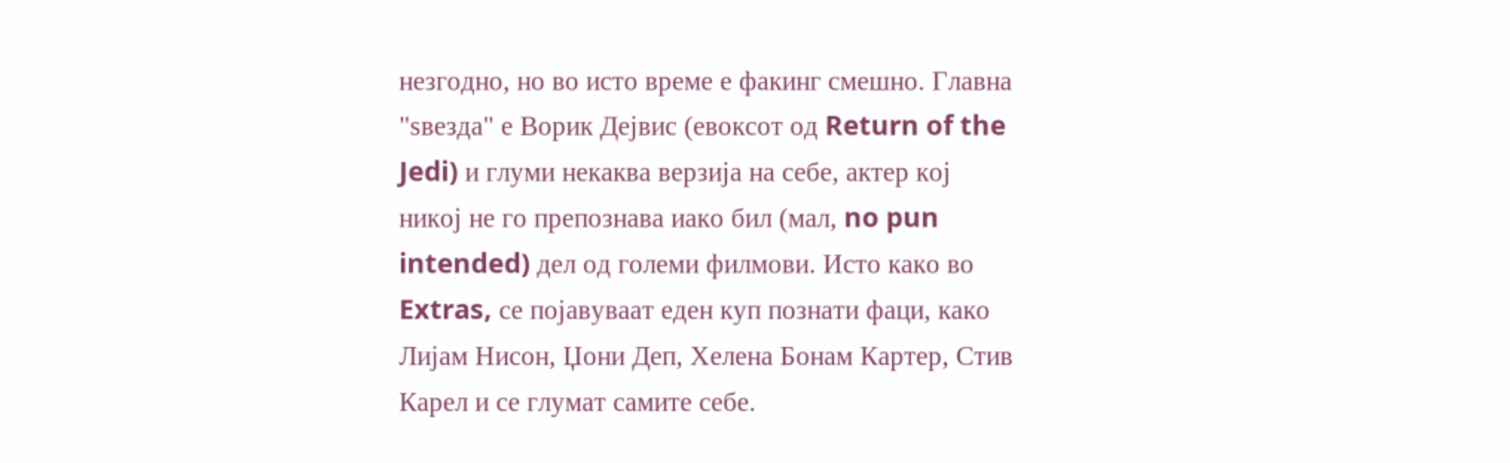незгодно, но во исто време е факинг смешно. Главна "ѕвезда" е Ворик Дејвис (евоксот од Return of the Jedi) и глуми некаква верзија на себе, актер кој никој не го препознава иако бил (мал, no pun intended) дел од големи филмови. Исто како во Extras, се појавуваат еден куп познати фаци, како Лијам Нисон, Џони Деп, Хелена Бонам Картер, Стив Карел и се глумат самите себе.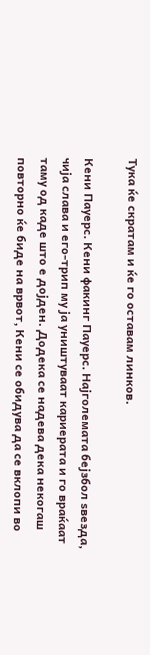Тука ќе скратам и ќе го оставам линков.

Кени Пауерс. Кени факинг Пауерс. Најголемата бејзбол ѕвезда, чија слава и его-трип му ја уништуваат кариерата и го враќаат таму од каде што е дојден. Додека се надева дека некогаш повторно ќе биде на врвот, Кени се обидува да се вклопи во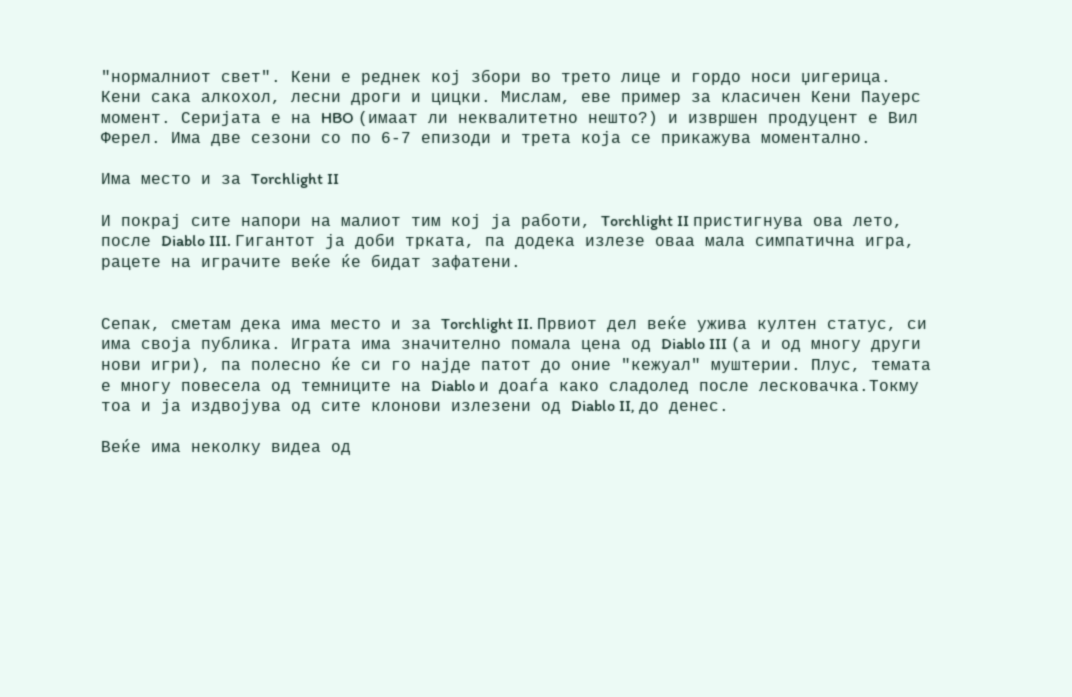"нормалниот свет". Кени е реднек кој збори во трето лице и гордо носи џигерица. Кени сака алкохол, лесни дроги и цицки. Мислам, еве пример за класичен Кени Пауерс момент. Серијата е на HBO (имаат ли неквалитетно нешто?) и извршен продуцент е Вил Ферел. Има две сезони со по 6-7 епизоди и трета која се прикажува моментално.

Има место и за Torchlight II

И покрај сите напори на малиот тим кој ја работи, Torchlight II пристигнува ова лето, после Diablo III. Гигантот ја доби трката, па додека излезе оваа мала симпатична игра, рацете на играчите веќе ќе бидат зафатени.


Сепак, сметам дека има место и за Torchlight II. Првиот дел веќе ужива култен статус, си има своја публика. Играта има значително помала цена од Diablo III (а и од многу други нови игри), па полесно ќе си го најде патот до оние "кежуал" муштерии. Плус, темата е многу повесела од темниците на Diablo и доаѓа како сладолед после лесковачка.Токму тоа и ја издвојува од сите клонови излезени од Diablo II, до денес.

Веќе има неколку видеа од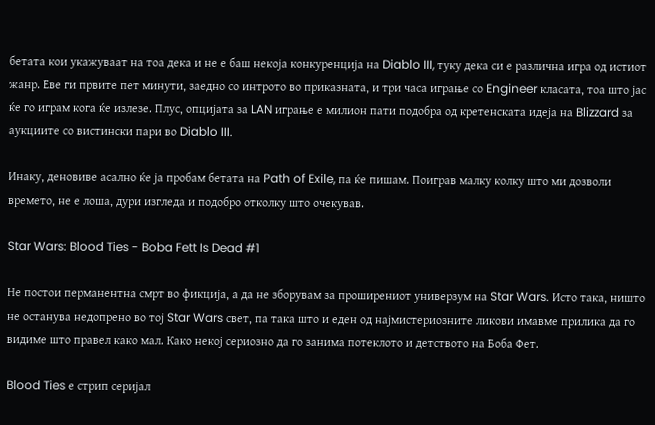бетата кои укажуваат на тоа дека и не е баш некоја конкуренција на Diablo III, туку дека си е различна игра од истиот жанр. Еве ги првите пет минути, заедно со интрото во приказната, и три часа играње со Engineer класата, тоа што јас ќе го играм кога ќе излезе. Плус, опцијата за LAN играње е милион пати подобра од кретенската идеја на Blizzard за аукциите со вистински пари во Diablo III.

Инаку, деновиве асално ќе ја пробам бетата на Path of Exile, па ќе пишам. Поиграв малку колку што ми дозволи времето, не е лоша, дури изгледа и подобро отколку што очекував.

Star Wars: Blood Ties - Boba Fett Is Dead #1

Не постои перманентна смрт во фикција, а да не зборувам за проширениот универзум на Star Wars. Исто така, ништо не останува недопрено во тој Star Wars свет, па така што и еден од најмистериозните ликови имавме прилика да го видиме што правел како мал. Како некој сериозно да го занима потеклото и детството на Боба Фет.

Blood Ties е стрип серијал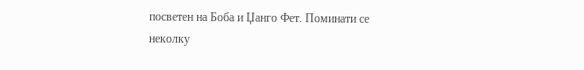посветен на Боба и Џанго Фет. Поминати се неколку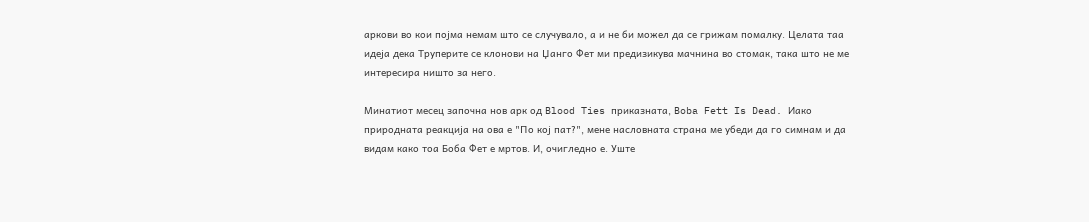аркови во кои појма немам што се случувало, а и не би можел да се грижам помалку. Целата таа идеја дека Труперите се клонови на Џанго Фет ми предизикува мачнина во стомак, така што не ме интересира ништо за него.

Минатиот месец започна нов арк од Blood Ties приказната, Boba Fett Is Dead. Иако природната реакција на ова е "По кој пат?", мене насловната страна ме убеди да го симнам и да видам како тоа Боба Фет е мртов. И, очигледно е. Уште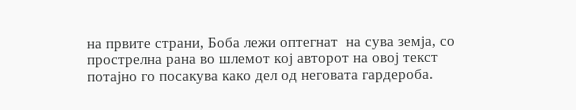на првите страни, Боба лежи оптегнат  на сува земја, со прострелна рана во шлемот кој авторот на овој текст потајно го посакува како дел од неговата гардероба.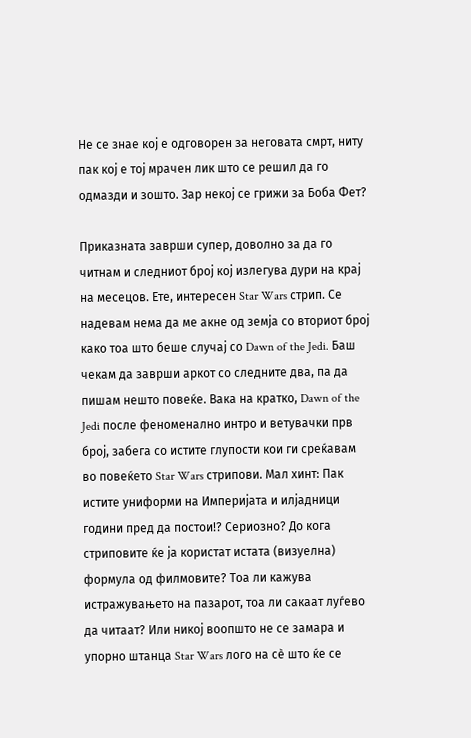Не се знае кој е одговорен за неговата смрт, ниту пак кој е тој мрачен лик што се решил да го одмазди и зошто. Зар некој се грижи за Боба Фет?

Приказната заврши супер, доволно за да го читнам и следниот број кој излегува дури на крај на месецов. Ете, интересен Star Wars стрип. Се надевам нема да ме акне од земја со вториот број како тоа што беше случај со Dawn of the Jedi. Баш чекам да заврши аркот со следните два, па да пишам нешто повеќе. Вака на кратко, Dawn of the Jedi после феноменално интро и ветувачки прв број, забега со истите глупости кои ги среќавам во повеќето Star Wars стрипови. Мал хинт: Пак истите униформи на Империјата и илјадници години пред да постои!? Сериозно? До кога стриповите ќе ја користат истата (визуелна) формула од филмовите? Тоа ли кажува истражувањето на пазарот, тоа ли сакаат луѓево да читаат? Или никој воопшто не се замара и упорно штанца Star Wars лого на сè што ќе се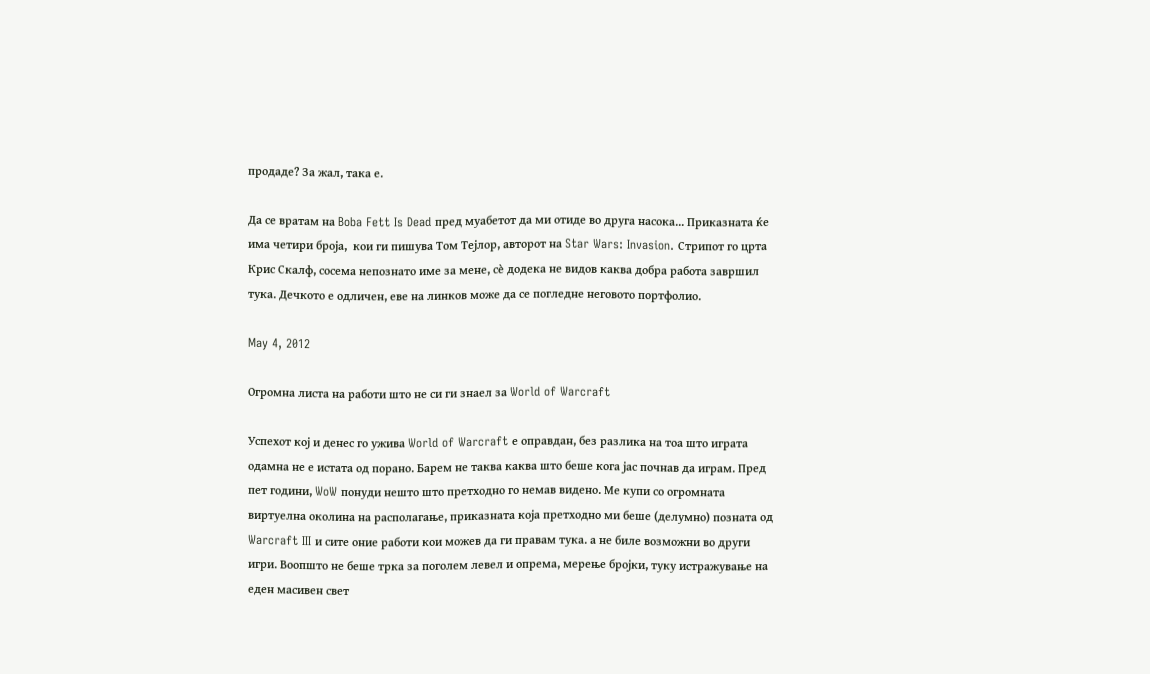продаде? За жал, така е.

Да се вратам на Boba Fett Is Dead пред муабетот да ми отиде во друга насока... Приказната ќе има четири броја,  кои ги пишува Том Тејлор, авторот на Star Wars: Invasion. Стрипот го црта Крис Скалф, сосема непознато име за мене, сè додека не видов каква добра работа завршил тука. Дечкото е одличен, еве на линков може да се погледне неговото портфолио.

May 4, 2012

Огромна листа на работи што не си ги знаел за World of Warcraft

Успехот кој и денес го ужива World of Warcraft е оправдан, без разлика на тоа што играта одамна не е истата од порано. Барем не таква каква што беше кога јас почнав да играм. Пред пет години, WoW понуди нешто што претходно го немав видено. Ме купи со огромната виртуелна околина на располагање, приказната која претходно ми беше (делумно) позната од Warcraft III и сите оние работи кои можев да ги правам тука. а не биле возможни во други игри. Воопшто не беше трка за поголем левел и опрема, мерење бројки, туку истражување на еден масивен свет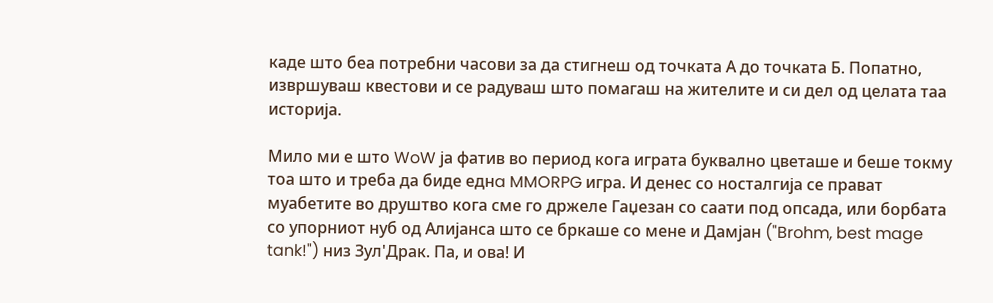каде што беа потребни часови за да стигнеш од точката А до точката Б. Попатно, извршуваш квестови и се радуваш што помагаш на жителите и си дел од целата таа историја.

Мило ми е што WoW ја фатив во период кога играта буквално цветаше и беше токму тоа што и треба да биде еднa MMORPG игра. И денес со носталгија се прават муабетите во друштво кога сме го држеле Гаџезан со саати под опсада, или борбата со упорниот нуб од Алијанса што се бркаше со мене и Дамјан ("Brohm, best mage tank!") низ Зул'Драк. Па, и ова! И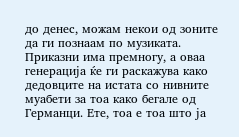до денес, можам некои од зоните да ги познаам по музиката. Приказни има премногу, а оваа генерација ќе ги раскажува како дедовците на истата со нивните муабети за тоа како бегале од Германци. Ете, тоа е тоа што ја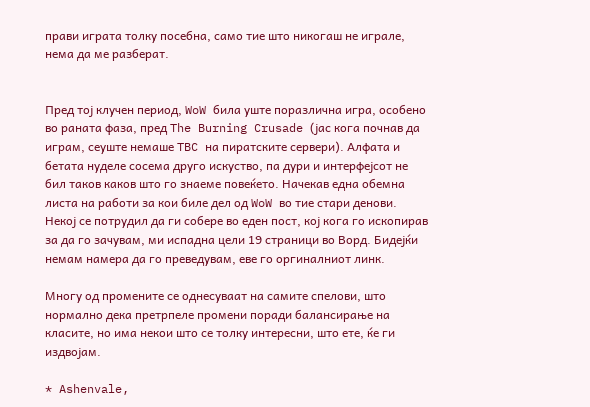прави играта толку посебна, само тие што никогаш не играле, нема да ме разберат.


Пред тој клучен период, WoW била уште поразлична игра, особено во раната фаза, пред The Burning Crusade (јас кога почнав да играм, сеуште немаше TBC на пиратските сервери). Алфата и бетата нуделе сосема друго искуство, па дури и интерфејсот не бил таков каков што го знаеме повеќето. Начекав една обемна листа на работи за кои биле дел од WoW во тие стари денови. Некој се потрудил да ги собере во еден пост, кој кога го ископирав за да го зачувам, ми испадна цели 19 страници во Ворд. Бидејќи немам намера да го преведувам, еве го оргиналниот линк.

Многу од промените се однесуваат на самите спелови, што нормално дека претрпеле промени поради балансирање на класите, но има некои што се толку интересни, што ете, ќе ги издвојам.

* Ashenvale,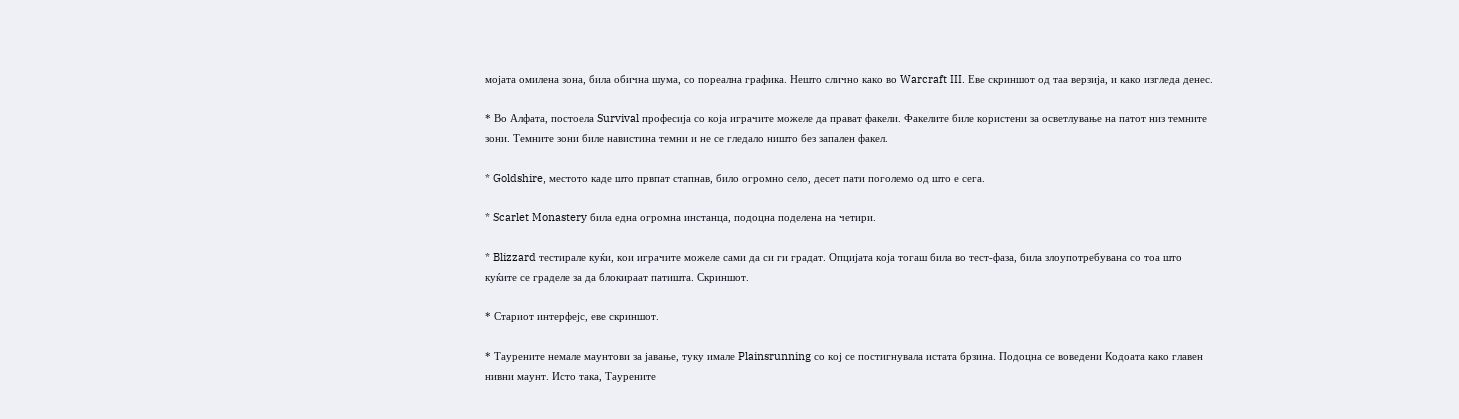мојата омилена зона, била обична шума, со пореална графика. Нешто слично како во Warcraft III. Еве скриншот од таа верзија, и како изгледа денес.

* Во Алфата, постоела Survival професија со која играчите можеле да прават факели. Факелите биле користени за осветлување на патот низ темните зони. Темните зони биле навистина темни и не се гледало ништо без запален факел.

* Goldshire, местото каде што првпат стапнав, било огромно село, десет пати поголемо од што е сега.

* Scarlet Monastery била една огромна инстанца, подоцна поделена на четири.

* Blizzard тестирале куќи, кои играчите можеле сами да си ги градат. Опцијата која тогаш била во тест-фаза, била злоупотребувана со тоа што куќите се граделе за да блокираат патишта. Скриншот.

* Стариот интерфејс, еве скриншот.

* Таурените немале маунтови за јавање, туку имале Plainsrunning со кој се постигнувала истата брзина. Подоцна се воведени Кодоата како главен нивни маунт. Исто така, Таурените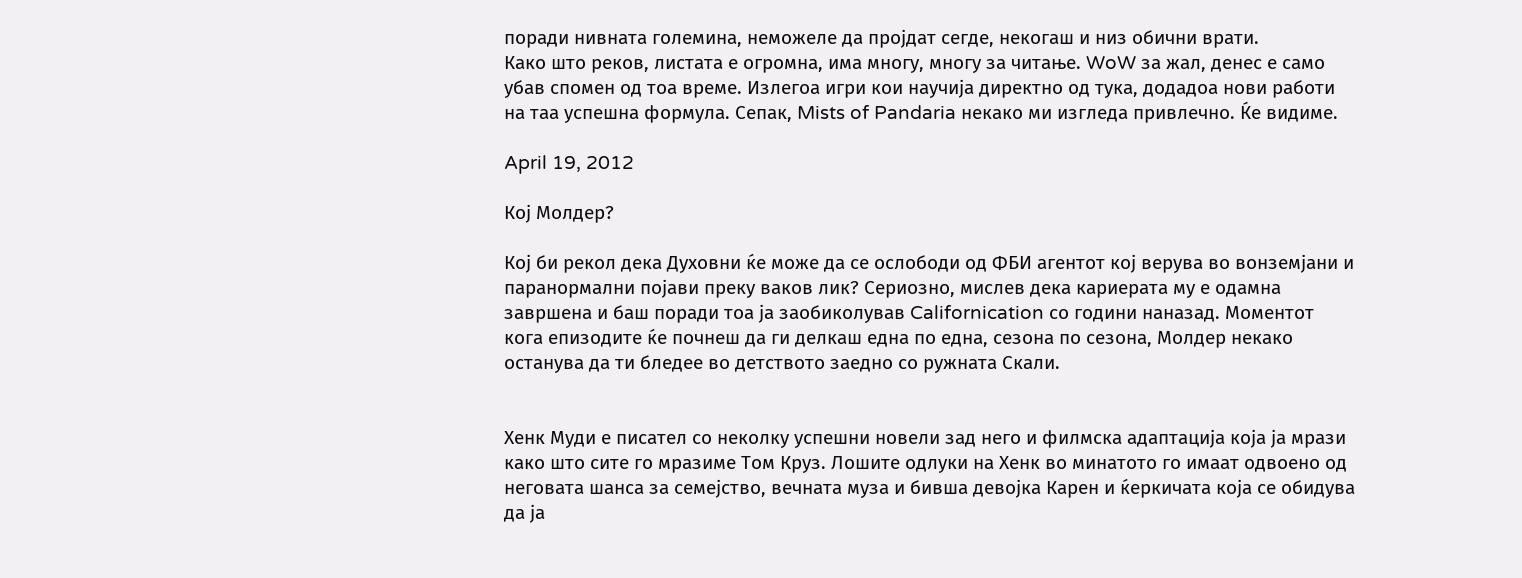поради нивната големина, неможеле да пројдат сегде, некогаш и низ обични врати.
Како што реков, листата е огромна, има многу, многу за читање. WoW за жал, денес е само убав спомен од тоа време. Излегоа игри кои научија директно од тука, додадоа нови работи на таа успешна формула. Сепак, Mists of Pandaria некако ми изгледа привлечно. Ќе видиме.

April 19, 2012

Кој Молдер?

Кој би рекол дека Духовни ќе може да се ослободи од ФБИ агентот кој верува во вонземјани и паранормални појави преку ваков лик? Сериозно, мислев дека кариерата му е одамна завршена и баш поради тоа ја заобиколував Californication со години наназад. Моментот кога епизодите ќе почнеш да ги делкаш една по една, сезона по сезона, Молдер некако останува да ти бледее во детството заедно со ружната Скали.


Хенк Муди е писател со неколку успешни новели зад него и филмска адаптација која ја мрази како што сите го мразиме Том Круз. Лошите одлуки на Хенк во минатото го имаат одвоено од неговата шанса за семејство, вечната муза и бивша девојка Карен и ќеркичата која се обидува да ја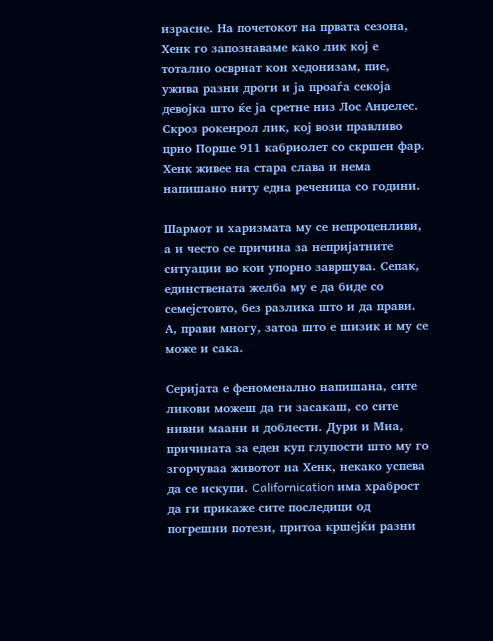израсне. На почетокот на првата сезона, Хенк го запознаваме како лик кој е тотално осврнат кон хедонизам, пие, ужива разни дроги и ја проаѓа секоја девојка што ќе ја сретне низ Лос Анџелес. Скроз рокенрол лик, кој вози правливо црно Порше 911 кабриолет со скршен фар. Хенк живее на стара слава и нема напишано ниту една реченица со години.

Шармот и харизмата му се непроценливи, а и често се причина за непријатните ситуации во кои упорно завршува. Сепак, единствената желба му е да биде со семејстовто, без разлика што и да прави. А, прави многу, затоа што е шизик и му се може и сака.

Серијата е феноменално напишана, сите ликови можеш да ги засакаш, со сите нивни маани и доблести. Дури и Миа, причината за еден куп глупости што му го згорчуваа животот на Хенк, некако успева да се искупи. Californication има храброст да ги прикаже сите последици од погрешни потези, притоа кршејќи разни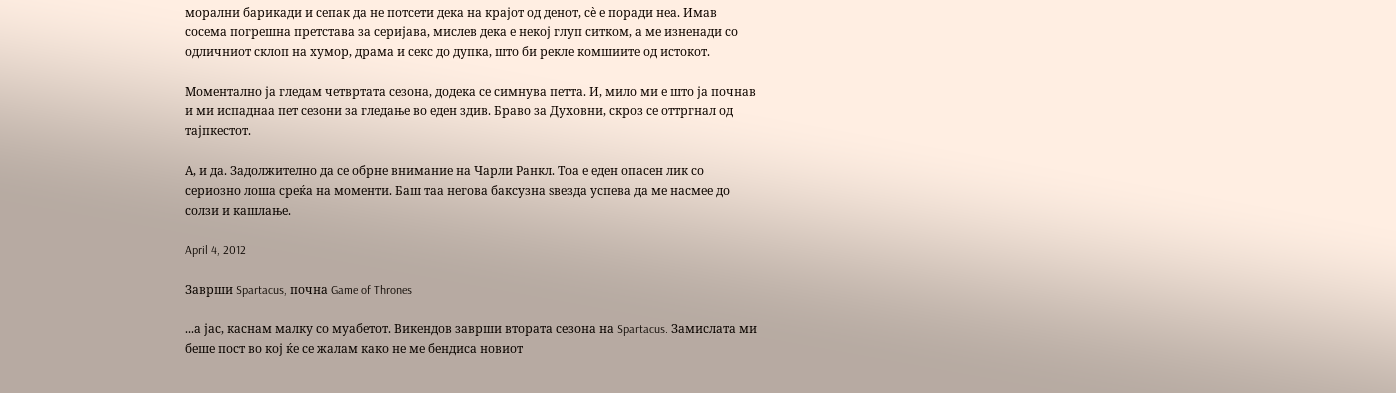морални барикади и сепак да не потсети дека на крајот од денот, сè е поради неа. Имав сосема погрешна претстава за серијава, мислев дека е некој глуп ситком, а ме изненади со одличниот склоп на хумор, драма и секс до дупка, што би рекле комшиите од истокот.

Моментално ја гледам четвртата сезона, додека се симнува петта. И, мило ми е што ја почнав и ми испаднаа пет сезони за гледање во еден здив. Браво за Духовни, скроз се оттргнал од тајпкестот.

А, и да. Задолжително да се обрне внимание на Чарли Ранкл. Тоа е еден опасен лик со сериозно лоша среќа на моменти. Баш таа негова баксузна ѕвезда успева да ме насмее до солзи и кашлање.

April 4, 2012

Заврши Spartacus, почна Game of Thrones

...а јас, каснам малку со муабетот. Викендов заврши втората сезона на Spartacus. Замислата ми беше пост во кој ќе се жалам како не ме бендиса новиот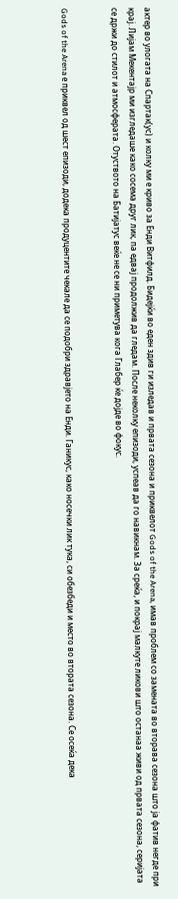актер во улогата на Спартак(ус) и колку ми е криво за Енди Витфилд. Бидејќи во еден здив ги изледав и првата сезона и приквелот Gods of the Arena, имав проблем со замената во вторава сезона што ја фатив негде при крај. Лијам Мекентајр ми изгледаше како сосема друг лик, па едвај продолжив да гледам. После неколку епизоди, успеав да го навикнам. За среќа, и покрај малкуте ликови што останаа живи од првата сезона, серијата се држи до стилот и атмосферата. Отуството на Батијатус веќе не се ни приметува кога Глабер ќе дојде во фокус.


Gods of the Arena е приквел од шест епизоди, додека продуцентите чекале да се подобри здравјето на Енди. Ганикус, како носечки лик тука, си обезбеди и место во втората сезона. Се осеќа дека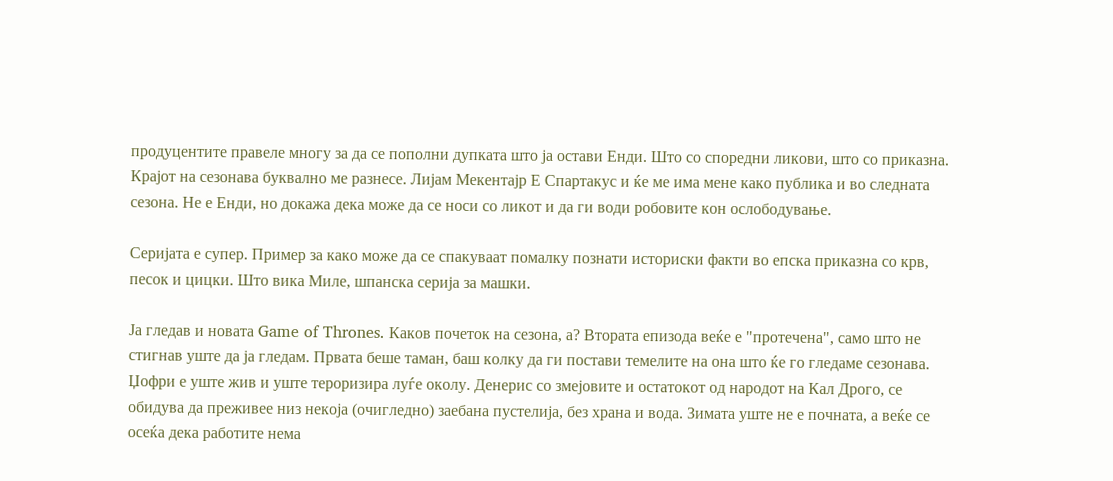продуцентите правеле многу за да се пополни дупката што ја остави Енди. Што со споредни ликови, што со приказна. Крајот на сезонава буквално ме разнесе. Лијам Мекентајр Е Спартакус и ќе ме има мене како публика и во следната сезона. Не е Енди, но докажа дека може да се носи со ликот и да ги води робовите кон ослободување.

Серијата е супер. Пример за како може да се спакуваат помалку познати историски факти во епска приказна со крв, песок и цицки. Што вика Миле, шпанска серија за машки.

Ја гледав и новата Game of Thrones. Каков почеток на сезона, а? Втората епизода веќе е "протечена", само што не стигнав уште да ја гледам. Првата беше таман, баш колку да ги постави темелите на она што ќе го гледаме сезонава. Џофри е уште жив и уште тероризира луѓе околу. Денерис со змејовите и остатокот од народот на Кал Дрого, се обидува да преживее низ некоја (очигледно) заебана пустелија, без храна и вода. Зимата уште не е почната, а веќе се осеќа дека работите нема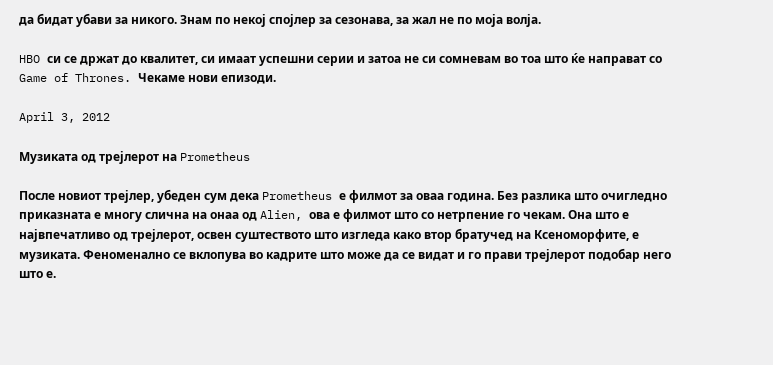да бидат убави за никого. Знам по некој спојлер за сезонава, за жал не по моја волја.

HBO си се држат до квалитет, си имаат успешни серии и затоа не си сомневам во тоа што ќе направат со Game of Thrones. Чекаме нови епизоди.

April 3, 2012

Музиката од трејлерот на Prometheus

После новиот трејлер, убеден сум дека Prometheus е филмот за оваа година. Без разлика што очигледно приказната е многу слична на онаа од Alien, ова е филмот што со нетрпение го чекам. Она што е највпечатливо од трејлерот, освен суштеството што изгледа како втор братучед на Ксеноморфите, е музиката. Феноменално се вклопува во кадрите што може да се видат и го прави трејлерот подобар него што е.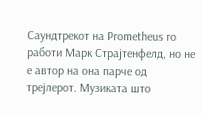Саундтрекот на Prometheus го работи Марк Страјтенфелд, но не е автор на она парче од трејлерот. Музиката што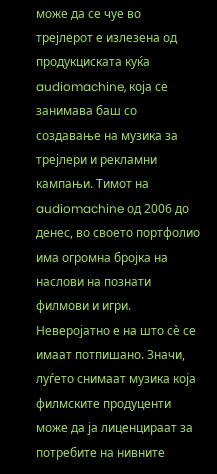може да се чуе во трејлерот е излезена од продукциската куќа audiomachine, која се занимава баш со создавање на музика за трејлери и рекламни кампањи. Тимот на audiomachine од 2006 до денес, во своето портфолио има огромна бројка на наслови на познати филмови и игри. Неверојатно е на што сè се имаат потпишано. Значи, луѓето снимаат музика која филмските продуценти може да ја лиценцираат за потребите на нивните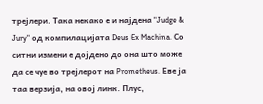трејлери. Така некако е и најдена "Judge & Jury" од компилацијата Deus Ex Machina. Со ситни измени е дојдено до она што може да се чуе во трејлерот на Prometheus. Еве ја таа верзија, на овој линк. Плус,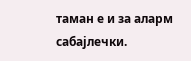таман е и за аларм сабајлечки.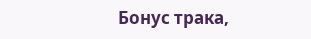Бонус трака,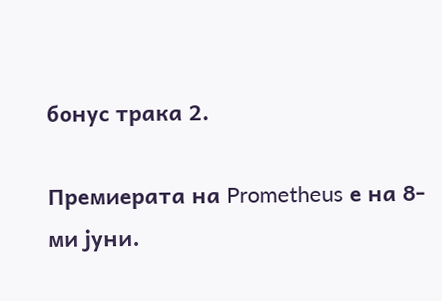бонус трака 2.

Премиерата на Prometheus е на 8-ми јуни.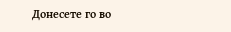Донесете го во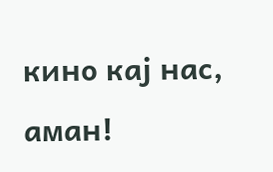кино кај нас, аман!